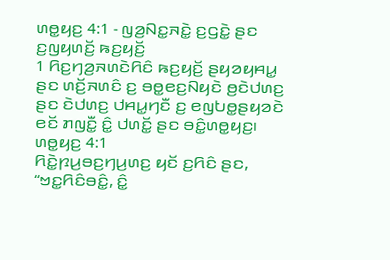ꤛꤥ꤭ꤟꤢ꤬ 4:1 - ꤜꤤ꤬ꤡꤢ꤭ꤏꤢꤧ꤭ ꤢ꤬ꤞꤢꤧ꤭ ꤔꤢ ꤢ꤬ꤜꤟꤛꤢꤩ꤬ ꤒꤢ꤬ꤟꤢꤩ꤬
1 ꤖꤢ꤬ꤚꤤ꤬ꤏꤛꤢꤧꤖꤢꤨ ꤒꤢ꤬ꤟꤢꤩ꤬ ꤔꤟꤤꤟꤌꤣ꤭ ꤔꤢ ꤛꤢꤩ꤬ꤏꤛꤢꤨ ꤢ꤬ ꤋꤥ꤭ꤕꤢ꤬ꤡꤟꤢꤧ ꤥ꤬ꤢꤧꤓꤛꤢ꤬ ꤔꤢ ꤢꤧꤓꤛꤢ꤬ ꤓꤌꤣ꤭ꤚꤢꤪ ꤢ꤬ ꤕꤜꤝꤥ꤭ꤔꤟꤤꤢꤧ ꤕꤢꤩ ꤊꤜꤢꤪ꤭ ꤢꤨ꤭ ꤓꤛꤢꤩ꤭ ꤔꤢ ꤋꤢꤨ꤭ꤛꤥ꤭ꤟꤢ꤬꤯
ꤛꤥ꤭ꤟꤢ꤬ 4:1
ꤖꤢꤧ꤭ꤐꤣ꤬ꤋꤢ꤬ꤚꤣ꤬ꤛꤢ꤬ ꤟꤢꤩ ꤢ꤬ꤖꤢꤨ ꤔꤢ, “ꤠꤢ꤭ꤖꤢꤨꤋꤢꤨ꤭, ꤢꤨ꤭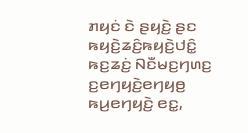ꤊꤟꤢꤦ ꤢꤧ ꤔꤟꤢꤧ꤬ ꤔꤢ ꤒꤟꤢꤧ꤬ꤘꤢꤨ꤬ꤒꤟꤢꤧ꤬ꤓꤢꤨ꤭ ꤒꤢ꤬ꤘꤢꤦ꤬ ꤡꤢꤪꤗꤢ꤬ꤚꤛꤢ꤬ ꤢ꤬ꤕꤚꤟꤢꤧ꤬ꤕꤚꤟꤥ꤬ ꤒꤣ꤬ꤕꤚꤟꤢꤧ꤬ ꤕꤢ꤭,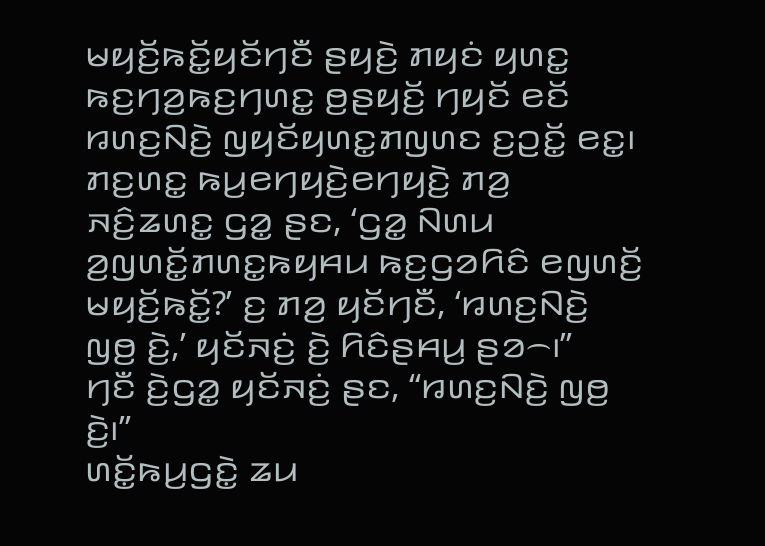ꤗꤟꤢꤩ꤬ꤒꤢꤩ꤭ꤟꤢꤩꤚꤢꤪ ꤔꤟꤢꤧ꤬ ꤊꤟꤢꤦ ꤟꤛꤢ꤭ ꤒꤢ꤬ꤚꤤ꤬ꤒꤢ꤬ꤚꤛꤢ꤭ ꤥ꤬ꤔꤟꤢꤩ꤬ ꤚꤟꤢꤩ ꤕꤢꤩ ꤙꤛꤢ꤬ꤡꤢꤧ꤬ ꤜꤟꤢꤩꤟꤛꤢ꤭ꤊꤜꤛꤢ ꤢ꤬ꤑꤢꤩ꤭ ꤕꤢ꤭꤯
ꤊꤢ꤬ꤛꤢ꤭ ꤒꤣ꤬ꤕꤚꤟꤢꤧ꤬ꤕꤚꤟꤢꤧ꤬ ꤊꤤ꤬ ꤏꤢꤨ꤬ꤘꤛꤢ꤭ ꤞꤤ꤭ ꤔꤢ, ‘ꤞꤤ꤭ ꤡꤛꤣ ꤤ꤬ꤜꤛꤢꤩ꤭ꤊꤛꤢ꤭ꤒꤟꤌꤣ ꤒꤢ꤬ꤞꤤꤖꤢꤨ ꤕꤜꤛꤢꤩ꤬ ꤗꤟꤢꤩ꤬ꤒꤢꤩ꤭?’ ꤢ꤬ ꤊꤤ꤬ ꤟꤢꤩꤚꤢꤪ, ‘ꤙꤛꤢ꤬ꤡꤢꤧ꤬ ꤜꤥ꤬ ꤢꤧ꤬,’ ꤟꤢꤩꤏꤢꤦ꤬ ꤢꤧ꤬ ꤖꤢꤨꤔꤌꤣ꤬ ꤔꤤ꤮꤯”
ꤚꤢꤪ ꤢꤧ꤬ꤞꤤ꤭ ꤟꤢꤩꤏꤢꤦ꤬ ꤔꤢ, “ꤙꤛꤢ꤬ꤡꤢꤧ꤬ ꤜꤥ꤬ ꤢꤧ꤬꤯”
ꤛꤢꤩ꤭ꤒꤣ꤬ꤞꤢꤧ꤭ ꤘꤣ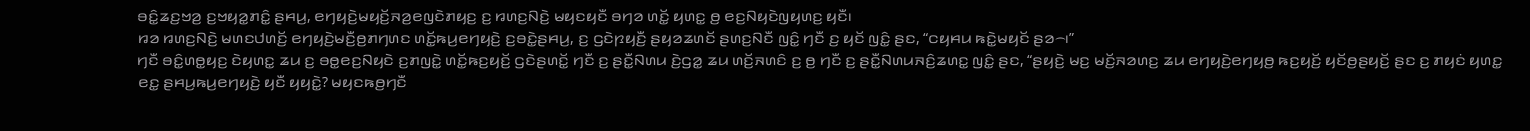ꤋꤢꤨ꤭ꤘꤢ꤬ꤠꤤ꤬ ꤢ꤬ꤠꤟꤤ꤭ꤊꤢꤨ꤭ ꤔꤌꤣ꤬, ꤕꤚꤟꤢꤧ꤬ꤗꤟꤢꤩ꤬ꤏꤤ꤬ꤕꤜꤢꤧꤊꤟꤢ꤬ ꤢ꤬ ꤙꤛꤢ꤬ꤡꤢꤧ꤬ ꤗꤟꤢꤟꤢꤪ ꤋꤚꤤ ꤛꤢꤩ꤭ ꤟꤛꤢ꤭ ꤥ꤬ ꤕꤢ꤬ꤡꤟꤢꤧꤜꤟꤛꤢ꤬ ꤟꤢꤪ꤯
ꤙꤤ ꤙꤛꤢ꤬ꤡꤢꤧ꤬ ꤗꤛꤢꤓꤛꤢꤩ꤬ ꤕꤚꤟꤢꤧ꤬ꤗꤢꤪ꤬ꤥ꤬ꤊꤚꤛꤢ ꤛꤢꤩ꤭ꤒꤣ꤬ꤕꤚꤟꤢꤧ꤬ ꤢ꤬ꤋꤢꤧ꤭ꤔꤌꤣ꤬, ꤢ꤬ ꤞꤢꤧꤐꤟꤢꤪ꤬ ꤔꤟꤤꤘꤛꤢꤩ ꤔꤛꤢ꤬ꤡꤢꤪ ꤜꤢꤨ꤭ ꤚꤢꤪ ꤢ꤬ ꤟꤢꤩ ꤜꤢꤨ꤭ ꤔꤢ, “ꤍꤟꤌꤣ ꤒꤢꤧ꤭ꤗꤟꤢꤩ ꤔꤤ꤮꤯”
ꤚꤢꤪ ꤋꤢꤨ꤭ꤛꤥ꤭ꤟꤢ꤬ ꤢꤧꤟꤛꤢ꤭ ꤘꤣ ꤢ꤬ ꤋꤥ꤭ꤕꤢ꤬ꤡꤟꤢꤧ ꤢ꤬ꤊꤜꤢꤧ꤭ ꤛꤢꤩ꤭ꤒꤢ꤬ꤟꤢꤩ꤬ ꤞꤢꤧꤔꤛꤢꤩ꤭ ꤚꤢꤪ ꤢ꤬ ꤔꤢꤪ꤭ꤡꤛꤣ ꤢꤧ꤬ꤞꤤ꤭ ꤘꤣ ꤛꤢꤩ꤬ꤏꤛꤢꤨ ꤢ꤬ ꤥ꤬ ꤚꤢꤪ ꤢ꤬ ꤔꤢꤪ꤭ꤡꤛꤣꤏꤢꤨ꤬ꤘꤛꤢ꤭ ꤜꤢꤨ꤭ ꤔꤢ, “ꤔꤟꤢꤧ꤬ ꤗꤢ꤬ ꤗꤢꤩ꤬ꤏꤤꤛꤢ꤬ ꤘꤣ ꤕꤚꤟꤢꤧ꤬ꤕꤚꤟꤥ꤬ ꤒꤢ꤬ꤟꤢꤩ꤬ ꤟꤢꤩꤥ꤬ꤔꤟꤢꤩ꤬ ꤔꤢ ꤢ꤬ ꤊꤟꤢꤦ ꤟꤛꤢ꤭ ꤕꤢ꤭ ꤔꤌꤣ꤬ꤒꤣ꤬ꤕꤚꤟꤢꤧ꤬ ꤟꤢꤪ ꤟꤟꤢꤧ꤭? ꤗꤟꤢꤒꤥ꤬ꤚꤢꤪ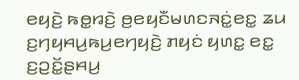ꤕꤟꤢꤧ꤬ ꤒꤥ꤭ꤙꤢꤧ꤬ ꤥ꤬ꤕꤟꤢꤪꤗꤛꤢꤏꤢꤦ꤭ꤕꤢ꤭ ꤘꤣ ꤢ꤬ꤚꤟꤌꤣ꤬ꤒꤣ꤬ꤕꤚꤟꤢꤧ꤬ ꤊꤟꤢꤦ ꤟꤛꤢ꤭ ꤕꤢ꤭ ꤢ꤬ꤑꤢꤩ꤭ꤔꤌꤣ꤬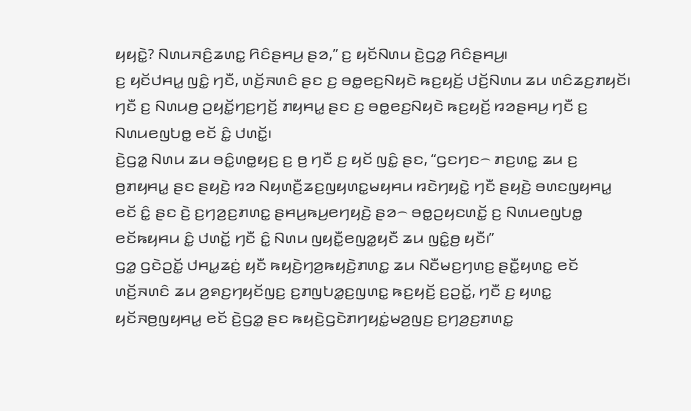ꤟꤟꤢꤧ꤭? ꤡꤛꤣꤏꤢꤨ꤬ꤘꤛꤢ꤭ ꤖꤢꤨꤔꤌꤣ꤬ ꤔꤤ,” ꤢ꤬ ꤟꤢꤩꤡꤛꤣ ꤢꤧ꤬ꤞꤤ꤭ ꤖꤢꤨꤔꤌꤣ꤬꤯
ꤢ꤬ ꤟꤢꤩꤓꤌꤣ꤭ ꤜꤢꤨ꤭ ꤚꤢꤪ, ꤛꤢꤩ꤬ꤏꤛꤢꤨ ꤔꤢ ꤢ꤬ ꤋꤥ꤭ꤕꤢ꤬ꤡꤟꤢꤧ ꤒꤢ꤬ꤟꤢꤩ꤬ ꤓꤢꤩ꤬ꤡꤛꤣ ꤘꤣ ꤛꤢꤨꤘꤢ꤬ꤊꤟꤢꤩ꤯ ꤚꤢꤪ ꤢ꤬ ꤡꤛꤣꤥ꤬ ꤑꤟꤢꤩ꤭ꤚꤢ꤬ꤚꤢꤩ꤬ ꤊꤟꤌꤣ꤭ ꤔꤢ ꤢ꤬ ꤋꤥ꤭ꤕꤢ꤬ꤡꤟꤢꤧ ꤒꤢ꤬ꤟꤢꤩ꤬ ꤙꤤꤔꤌꤣ꤬ ꤚꤢꤪ ꤢ꤬ ꤡꤛꤣꤕꤜꤝꤥ꤭ ꤕꤢꤩ ꤢꤨ꤭ ꤓꤛꤢꤩ꤭꤯
ꤢꤧ꤬ꤞꤤ꤭ ꤡꤛꤣ ꤘꤣ ꤋꤢꤨ꤭ꤛꤥ꤭ꤟꤢ꤬ ꤢ꤬ ꤥ꤬ ꤚꤢꤪ ꤢ꤬ ꤟꤢꤩ ꤜꤢꤨ꤭ ꤔꤢ, “ꤞꤢꤚꤢ꤮ ꤊꤢ꤬ꤛꤢ꤭ ꤘꤣ ꤢ꤬ ꤥ꤬ꤊꤟꤌꤣ꤭ ꤔꤢ ꤔꤟꤢꤧ꤬ ꤙꤤ ꤡꤟꤛꤢꤪ꤬ꤘꤢ꤬ꤜꤟꤛꤢ꤭ꤗꤟꤌꤣ ꤙꤢꤧꤚꤟꤢꤧ꤭ ꤚꤢꤪ ꤔꤟꤢꤧ꤬ ꤋꤛꤢꤜꤟꤌꤣ꤭ ꤕꤢꤩ ꤢꤨ꤭ ꤔꤢ ꤢꤧ꤬ ꤢ꤬ꤚꤤ꤬ꤢ꤬ꤊꤛꤢ꤭ ꤔꤌꤣ꤬ꤒꤣ꤬ꤕꤚꤟꤢꤧ꤬ ꤔꤤ꤮ ꤋꤥ꤭ꤑꤟꤢꤛꤢꤩ꤭ ꤢ꤬ ꤡꤛꤣꤕꤜꤝꤥ꤭ ꤕꤢꤩꤒꤟꤌꤣ ꤢꤨ꤭ ꤓꤛꤢꤩ꤭ ꤚꤢꤪ ꤢꤨ꤭ ꤡꤛꤣ ꤜꤟꤢꤪ꤭ꤕꤜꤤ꤭ꤟꤢꤪ ꤘꤣ ꤜꤢꤨ꤭ꤥ꤬ ꤟꤢꤪ꤯”
ꤞꤤ꤭ ꤞꤢꤧꤑꤢꤩ꤭ ꤓꤌꤣ꤭ꤘꤢꤦ꤬ ꤟꤢꤪ ꤒꤟꤢꤧ꤬ꤚꤤ꤬ꤒꤟꤢꤧ꤬ꤊꤛꤢ꤭ ꤘꤣ ꤡꤢꤪꤗꤢ꤬ꤚꤛꤢ꤬ ꤔꤢꤪ꤭ꤟꤛꤢ꤭ ꤕꤢꤩ ꤛꤢꤩ꤬ꤏꤛꤢꤨ ꤘꤣ ꤤ꤬ꤎꤢ꤬ꤚꤟꤢꤩꤜꤢ꤬ ꤢ꤬ꤊꤜꤝꤤ꤭ꤢ꤬ꤜꤛꤢ꤭ ꤒꤢ꤬ꤟꤢꤩ꤬ ꤢ꤬ꤑꤢꤩ꤭, ꤚꤢꤪ ꤢ꤬ ꤟꤛꤢ꤭ ꤟꤢꤩꤏꤥ꤬ꤜꤟꤌꤣ꤭ ꤕꤢꤩ ꤢꤧ꤬ꤞꤤ꤭ ꤔꤢ ꤒꤟꤢꤧ꤬ꤞꤢꤧꤊꤚꤟꤢꤦ꤭ꤗꤤ꤬ꤜꤢ꤬ ꤢ꤬ꤚꤤ꤬ꤢ꤬ꤊꤛꤢ꤭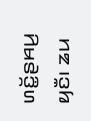ꤛꤢꤩ꤭ꤔꤌꤣ꤬ ꤟꤢꤪ꤯ ꤘꤣ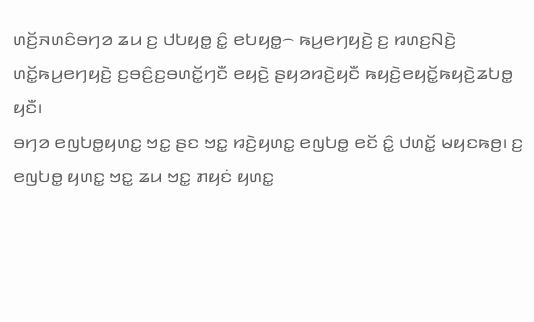ꤛꤢꤩ꤬ꤏꤛꤢꤨꤋꤚꤤ ꤘꤣ ꤢ꤬ ꤓꤝꤟꤥ꤭ ꤢꤨ꤭ ꤕꤝꤟꤥ꤭꤮ ꤒꤣ꤬ꤕꤚꤟꤢꤧ꤬ ꤢ꤬ ꤙꤛꤢ꤬ꤡꤢꤧ꤬ ꤛꤢꤩ꤭ꤒꤣ꤬ꤕꤚꤟꤢꤧ꤬ ꤢ꤬ꤋꤢꤨ꤬ꤢ꤬ꤋꤛꤢꤩ꤭ꤚꤢꤪ ꤕꤟꤢꤧ꤬ ꤔꤟꤤꤙꤢꤧ꤬ꤟꤢꤪ ꤒꤟꤢꤧ꤬ꤕꤟꤢꤩ꤭ꤒꤟꤢꤧ꤬ꤘꤝꤥ꤭ ꤟꤢꤪ꤯
ꤋꤚꤤ ꤕꤜꤝꤥ꤭ꤟꤛꤢ꤭ ꤠꤢ꤭ ꤔꤢ ꤠꤢ꤭ ꤙꤢꤧ꤬ꤟꤛꤢ꤭ ꤕꤜꤝꤥ꤭ ꤕꤢꤩ ꤢꤨ꤭ ꤓꤛꤢꤩ꤭ ꤗꤟꤢꤒꤥ꤬꤯ ꤢ꤬ ꤕꤜꤝꤥ꤭ ꤟꤛꤢ꤭ ꤠꤢ꤭ ꤘꤣ ꤠꤢ꤭ ꤊꤟꤢꤦ ꤟꤛꤢ꤭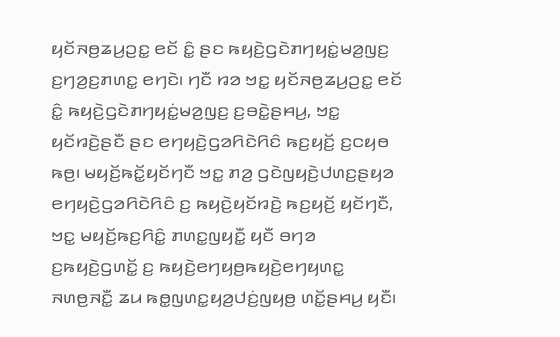ꤟꤢꤩꤏꤥ꤬ꤘꤣ꤬ꤑꤢ꤭ ꤕꤢꤩ ꤢꤨ꤭ ꤔꤢ ꤒꤟꤢꤧ꤬ꤞꤢꤧꤊꤚꤟꤢꤦ꤭ꤗꤤ꤬ꤜꤢ꤬ ꤢ꤬ꤚꤤ꤬ꤢ꤬ꤊꤛꤢ꤭ ꤕꤚꤢꤧ꤯ ꤚꤢꤪ ꤙꤤ ꤠꤢ꤭ ꤟꤢꤩꤏꤥ꤬ꤘꤣ꤬ꤑꤢ꤭ ꤕꤢꤩ ꤢꤨ꤭ ꤒꤟꤢꤧ꤬ꤞꤢꤧꤊꤚꤟꤢꤦ꤭ꤗꤤ꤬ꤜꤢ꤬ ꤢ꤬ꤋꤢꤧ꤭ꤔꤌꤣ꤬, ꤠꤢ꤭ ꤟꤢꤩꤙꤢꤧ꤬ꤔꤢꤪ ꤔꤢ ꤕꤚꤟꤢꤧ꤬ꤞꤤꤖꤢꤧꤖꤢꤨ ꤒꤢ꤬ꤟꤢꤩ꤬ ꤢ꤬ꤍꤟꤥ ꤒꤥ꤬꤯ ꤗꤟꤢꤩ꤬ꤒꤢꤩ꤭ꤟꤢꤩꤚꤢꤪ ꤠꤢ꤭ ꤊꤤ꤬ ꤞꤢꤧꤜꤟꤢꤧ꤬ꤓꤛꤢ꤬ꤔꤟꤤ ꤕꤚꤟꤢꤧ꤬ꤞꤤꤖꤢꤧꤖꤢꤨ ꤢ꤬ ꤒꤟꤢꤧ꤬ꤟꤢꤩꤙꤢꤧ꤬ ꤒꤢ꤬ꤟꤢꤩ꤬ ꤟꤢꤩꤚꤢꤪ, ꤠꤢ꤭ ꤗꤟꤢꤩ꤬ꤒꤢ꤬ꤖꤢꤨ꤭ ꤊꤛꤢ꤭ꤜꤟꤢꤪ꤭ ꤟꤢꤪ ꤋꤚꤤ ꤢ꤬ꤒꤟꤢꤧ꤬ꤞꤛꤢꤩ꤭ ꤢ꤬ ꤒꤟꤢꤧ꤬ꤕꤚꤟꤥ꤬ꤒꤟꤢꤧ꤬ꤕꤚꤟꤛꤢ꤭ ꤏꤛꤥ꤬ꤏꤢꤪ꤭ ꤘꤣ ꤒꤥ꤭ꤜꤛꤢ꤭ꤟꤤ꤬ꤓꤢꤦ꤬ꤜꤟꤥ꤬ ꤛꤢꤩ꤭ꤔꤌꤣ꤬ ꤟꤢꤪ꤯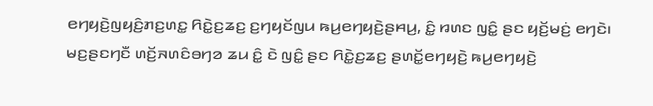ꤕꤚꤟꤢꤧ꤬ꤜꤟꤢꤨ꤬ꤊꤢ꤬ꤛꤢ꤭ ꤖꤢꤧ꤭ꤢ꤬ꤘꤢ꤬ ꤢ꤬ꤚꤟꤢꤩꤜꤣ ꤒꤣ꤬ꤕꤚꤟꤢꤧ꤬ꤔꤌꤣ꤬, ꤢꤨ꤭ ꤙꤛꤢ ꤜꤢꤨ꤭ ꤔꤢ ꤟꤢꤩ꤬ꤗꤢꤦ꤬ ꤕꤚꤢꤧ꤯ ꤗꤢ꤬ꤔꤢꤚꤢꤪ ꤛꤢꤩ꤬ꤏꤛꤢꤨꤋꤚꤤ ꤘꤣ ꤢꤨ꤭ ꤢꤧ ꤜꤢꤨ꤭ ꤔꤢ ꤖꤢꤧ꤭ꤢ꤬ꤘꤢ꤬ ꤔꤛꤢꤩ꤭ꤕꤚꤟꤢꤧ꤬ ꤒꤣ꤬ꤕꤚꤟꤢꤧ꤬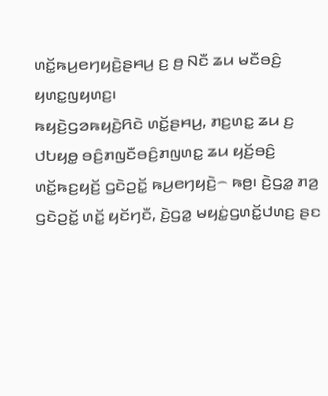ꤛꤢꤩ꤭ꤒꤣ꤬ꤕꤚꤟꤢꤧ꤬ꤔꤌꤣ꤬ ꤢ꤬ ꤥ꤬ ꤡꤢꤪ ꤘꤣ ꤗꤢꤪꤋꤢꤨ꤬ ꤟꤛꤢ꤭ꤜꤟꤛꤢ꤬꤯
ꤒꤟꤢꤧ꤬ꤞꤤꤒꤟꤢꤧ꤬ꤖꤢꤧ ꤛꤢꤩ꤭ꤔꤌꤣ꤬, ꤊꤢ꤬ꤛꤢ꤭ ꤘꤣ ꤢ꤬ ꤓꤝꤟꤥ꤭ ꤋꤢꤨ꤬ꤊꤜꤢꤪꤋꤢꤨ꤬ꤊꤜꤛꤢ꤭ ꤘꤣ ꤟꤢꤩ꤬ꤋꤢꤨ꤬ ꤛꤢꤩ꤭ꤒꤢ꤬ꤟꤢꤩ꤬ ꤞꤢꤧꤑꤢꤩ꤭ ꤒꤣ꤬ꤕꤚꤟꤢꤧ꤬꤮ ꤒꤥ꤬꤯ ꤢꤧ꤬ꤞꤤ꤭ ꤊꤤ꤬ ꤞꤢꤧꤑꤢꤩ꤭ ꤛꤢꤩ꤭ ꤟꤢꤩꤚꤢꤪ, ꤢꤧ꤬ꤞꤤ꤭ ꤗꤟꤢꤦ꤭ꤞꤛꤢꤩ꤭ꤓꤛꤢ꤬ ꤔꤢ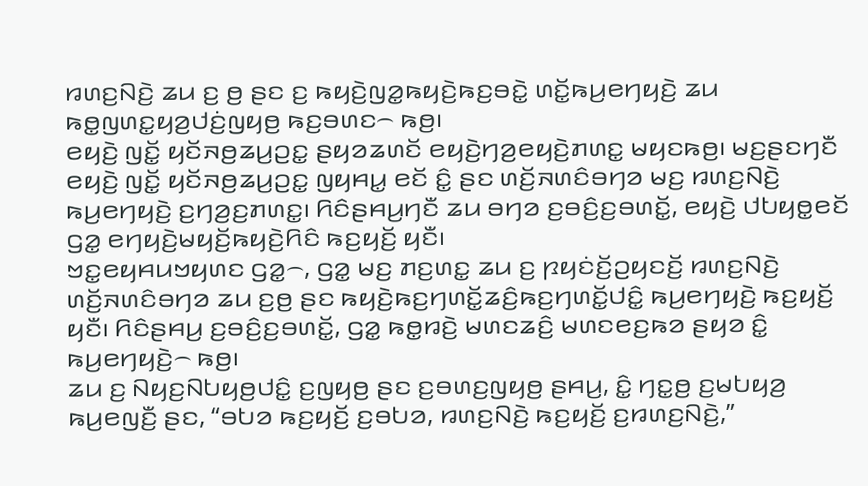ꤙꤛꤢ꤬ꤡꤢꤧ꤬ ꤘꤣ ꤢ꤬ ꤥ꤬ ꤔꤢ ꤢ꤬ ꤒꤟꤢꤧ꤬ꤜꤤ꤭ꤒꤟꤢꤧ꤬ꤒꤢ꤬ꤋꤢꤧ꤭ ꤛꤢꤩ꤭ꤒꤣ꤬ꤕꤚꤟꤢꤧ꤬ ꤘꤣ ꤒꤥ꤭ꤜꤛꤢ꤭ꤟꤤ꤬ꤓꤢꤦ꤬ꤜꤟꤥ꤬ ꤒꤢ꤬ꤋꤛꤢ꤮ ꤒꤥ꤬꤯
ꤕꤟꤢꤧ꤬ ꤜꤢꤩ꤭ ꤟꤢꤩꤏꤥ꤬ꤘꤣ꤬ꤑꤢ꤭ ꤔꤟꤤꤘꤛꤢꤩ ꤕꤟꤢꤧ꤬ꤚꤤ꤬ꤕꤟꤢꤧ꤬ꤊꤛꤢ꤭ ꤗꤟꤢꤒꤥ꤬꤯ ꤗꤢ꤬ꤔꤢꤚꤢꤪ ꤕꤟꤢꤧ꤬ ꤜꤢꤩ꤭ ꤟꤢꤩꤏꤥ꤬ꤘꤣ꤬ꤑꤢ꤭ ꤜꤟꤌꤣ꤭ ꤕꤢꤩ ꤢꤨ꤭ ꤔꤢ ꤛꤢꤩ꤬ꤏꤛꤢꤨꤋꤚꤤ ꤗꤢ꤬ ꤙꤛꤢ꤬ꤡꤢꤧ꤬ ꤒꤣ꤬ꤕꤚꤟꤢꤧ꤬ ꤢ꤬ꤚꤤ꤬ꤢ꤬ꤊꤛꤢ꤭꤯ ꤖꤢꤨꤔꤌꤣ꤬ꤚꤢꤪ ꤘꤣ ꤋꤚꤤ ꤢ꤬ꤋꤢꤨ꤬ꤢ꤬ꤋꤛꤢꤩ꤭, ꤕꤟꤢꤧ꤬ ꤓꤝꤟꤥ꤭ꤕꤢꤩ ꤞꤤ꤭ ꤕꤚꤟꤢꤧ꤬ꤗꤟꤢꤩ꤬ꤒꤟꤢꤧ꤬ꤖꤢꤨ ꤒꤢ꤬ꤟꤢꤩ꤬ ꤟꤢꤪ꤯
ꤠꤢ꤭ꤕꤟꤌꤣꤠꤟꤛꤢ ꤞꤤ꤭꤮, ꤞꤤ꤭ ꤗꤢ꤬ ꤊꤢ꤬ꤛꤢ꤭ ꤘꤣ ꤢ꤬ ꤐꤟꤢꤦꤢꤩ꤬ꤑꤟꤢꤢꤩ꤬ ꤙꤛꤢ꤬ꤡꤢꤧ꤬ ꤛꤢꤩ꤬ꤏꤛꤢꤨꤋꤚꤤ ꤘꤣ ꤢ꤬ꤥ꤬ ꤔꤢ ꤒꤟꤢꤧ꤬ꤒꤢ꤬ꤚꤛꤢꤩ꤭ꤘꤢꤨ꤬ꤒꤢ꤬ꤚꤛꤢꤩ꤭ꤓꤢꤨ꤭ ꤒꤣ꤬ꤕꤚꤟꤢꤧ꤬ ꤒꤢ꤬ꤟꤢꤩ꤬ ꤟꤢꤪ꤯ ꤖꤢꤨꤔꤌꤣ꤬ ꤢ꤬ꤋꤢꤨ꤬ꤢ꤬ꤋꤛꤢꤩ꤭, ꤞꤤ꤭ ꤒꤥ꤭ꤙꤢꤧ꤬ ꤗꤛꤢꤘꤢꤨ꤬ ꤗꤛꤢꤕꤢ꤬ꤒꤤ ꤔꤟꤤ ꤢꤨ꤭ ꤒꤣ꤬ꤕꤚꤟꤢꤧ꤬꤮ ꤒꤥ꤬꤯
ꤘꤣ ꤢ꤬ ꤡꤟꤢ꤬ꤡꤝꤟꤥ꤬ꤓꤢꤨ꤭ ꤢ꤬ꤜꤟꤥ꤬ ꤔꤢ ꤢ꤬ꤋꤛꤢ꤬ꤜꤟꤥ꤬ ꤔꤌꤣ꤬, ꤢꤨ꤭ ꤚꤢ꤭ꤥ꤬ ꤢ꤬ꤗꤝꤟꤤ꤬ ꤒꤣ꤬ꤕꤜꤢꤪ꤬ ꤔꤢ, “ꤋꤝꤤ ꤒꤢ꤬ꤟꤢꤩ꤬ ꤢ꤬ꤋꤝꤤ, ꤙꤛꤢ꤬ꤡꤢꤧ꤬ ꤒꤢ꤬ꤟꤢꤩ꤬ ꤢ꤬ꤙꤛꤢ꤬ꤡꤢꤧ꤬,”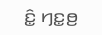ꤢꤨ꤭ ꤚꤢ꤭ꤥ꤬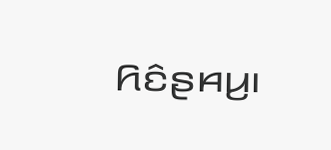ꤖꤢꤨꤔꤌꤣ꤬꤯